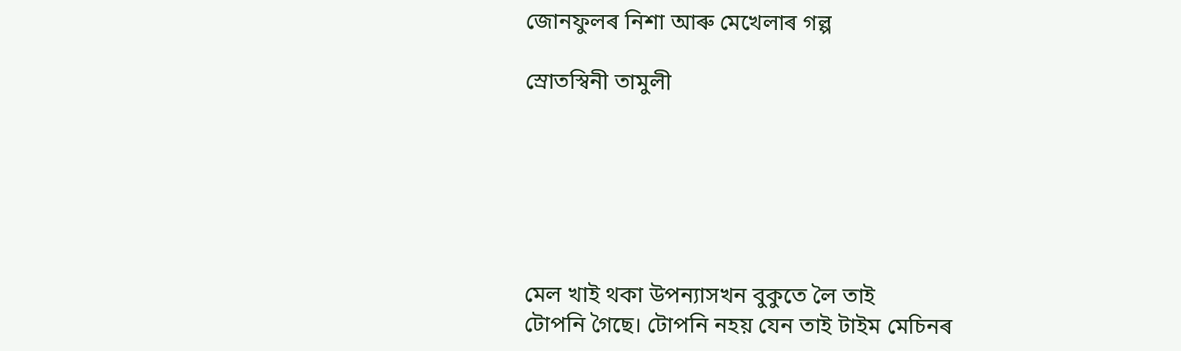জোনফুলৰ নিশা আৰু মেখেলাৰ গল্প

স্ৰোতস্বিনী তামুলী






মেল খাই থকা উপন্যাসখন বুকুতে লৈ তাই
টোপনি গৈছে। টোপনি নহয় যেন তাই টাইম মেচিনৰ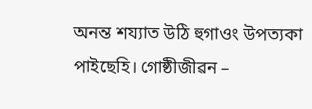অনন্ত শয্যাত উঠি হুগাওং উপত্যকা
পাইছেহি। গোষ্ঠীজীৱন –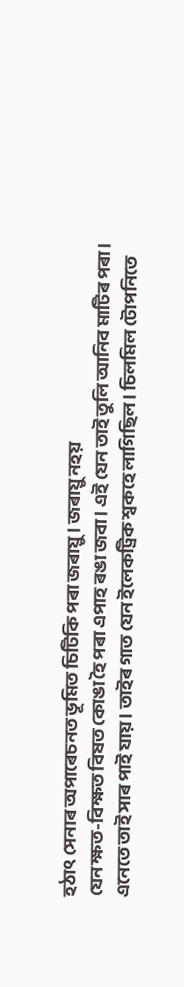হঠাৎ সেনাৰ অপাৰেচনত ভূমিত চিটিকি পৰা জৰায়ু। জৰায়ু নহয়
যেন ক্ষত-বিক্ষত বিষত কোঙা হৈ পৰা এপাহ ৰঙা জবা। এই যেন তাই তুলি আনিব মাটিৰ পৰা।
এনেতে তাই সাৰ পাই যায়। তাইৰ গাত যেন ইলেকট্ৰিক শ্বকহে লাগিছিল। চিলমিল টোপনিতে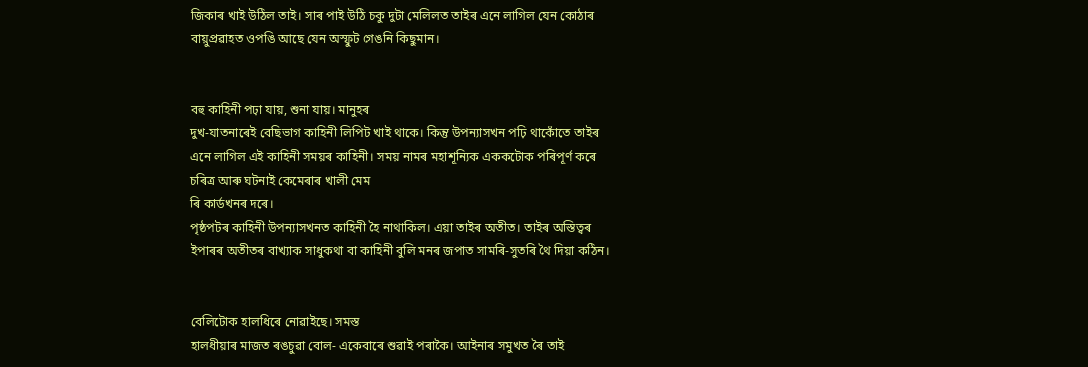জিকাৰ খাই উঠিল তাই। সাৰ পাই উঠি চকু দুটা মেলিলত তাইৰ এনে লাগিল যেন কোঠাৰ
বায়ুপ্ৰৱাহত ওপঙি আছে যেন অস্ফুট গেঙনি কিছুমান।


বহু কাহিনী পঢ়া যায়, শুনা যায়। মানুহৰ
দুখ-যাতনাৰেই বেছিভাগ কাহিনী লিপিট খাই থাকে। কিন্তু উপন্যাসখন পঢ়ি থাকোঁতে তাইৰ
এনে লাগিল এই কাহিনী সময়ৰ কাহিনী। সময় নামৰ মহাশূন্যিক এককটোক পৰিপূৰ্ণ কৰে
চৰিত্ৰ আৰু ঘটনাই কেমেৰাৰ খালী মেম
ৰি কাৰ্ডখনৰ দৰে।
পৃষ্ঠপটৰ কাহিনী উপন্যাসখনত কাহিনী হৈ নাথাকিল। এয়া তাইৰ অতীত। তাইৰ অস্তিত্বৰ
ইপাৰৰ অতীতৰ বাখ্যাক সাধুকথা বা কাহিনী বুলি মনৰ জপাত সামৰি-সুতৰি থৈ দিয়া কঠিন।


বেলিটোক হালধিৰে নোৱাইছে। সমস্ত
হালধীয়াৰ মাজত ৰঙচুৱা বোল- একেবাৰে শুৱাই পৰাকৈ। আইনাৰ সমুখত ৰৈ তাই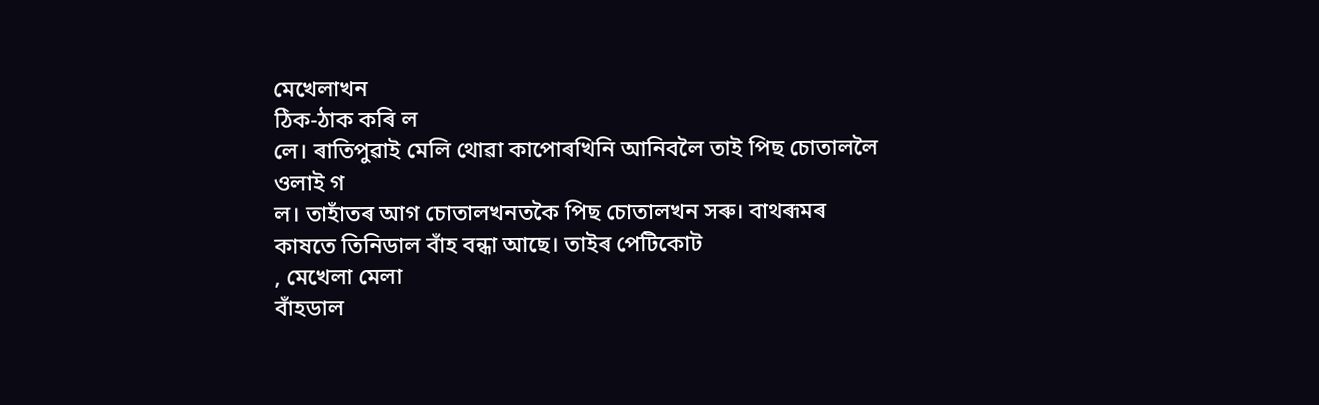মেখেলাখন
ঠিক-ঠাক কৰি ল
লে। ৰাতিপুৱাই মেলি থোৱা কাপোৰখিনি আনিবলৈ তাই পিছ চোতাললৈ
ওলাই গ
ল। তাহাঁতৰ আগ চোতালখনতকৈ পিছ চোতালখন সৰু। বাথৰূমৰ
কাষতে তিনিডাল বাঁহ বন্ধা আছে। তাইৰ পেটিকোট
, মেখেলা মেলা
বাঁহডাল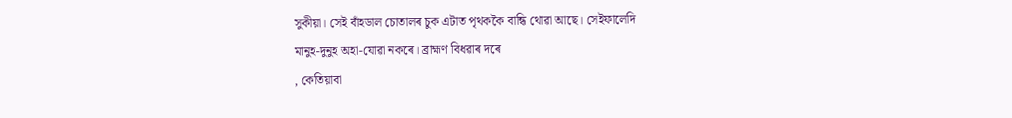সুকীয়া। সেই বাঁহডাল চোতালৰ চুক এটাত পৃথককৈ বান্ধি থোৱা আছে। সেইফালেদি
মানুহ-দুনুহ অহা-যোৱা নকৰে। ব্ৰাহ্মণ বিধৱাৰ দৰে
, কেতিয়াবা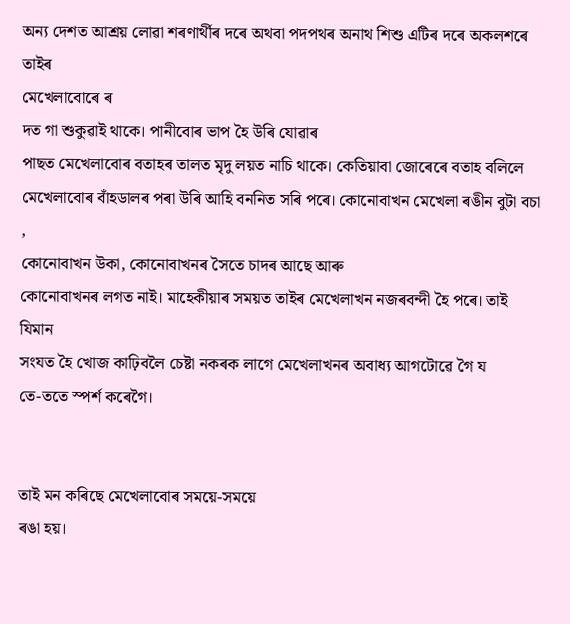অন্য দেশত আশ্ৰয় লোৱা শৰণাৰ্থীৰ দৰে অথবা পদপথৰ অনাথ শিশু এটিৰ দৰে অকলশৰে তাইৰ
মেখেলাবোৰে ৰ
দত গা শুকুৱাই থাকে। পানীবোৰ ভাপ হৈ উৰি যোৱাৰ
পাছত মেখেলাবোৰ বতাহৰ তালত মৃদু লয়ত নাচি থাকে। কেতিয়াবা জোৰেৰে বতাহ বলিলে
মেখেলাবোৰ বাঁহডালৰ পৰা উৰি আহি বননিত সৰি পৰে। কোনোবাখন মেখেলা ৰঙীন বুটা বচা
,
কোনোবাখন উকা, কোনোবাখনৰ সৈতে চাদৰ আছে আৰু
কোনোবাখনৰ লগত নাই। মাহেকীয়াৰ সময়ত তাইৰ মেখেলাখন নজৰবন্দী হৈ পৰে। তাই যিমান
সংযত হৈ খোজ কাঢ়িবলৈ চেষ্টা নকৰক লাগে মেখেলাখনৰ অবাধ্য আগটোৱে গৈ য
তে-ততে স্পৰ্শ কৰেগৈ।


তাই মন কৰিছে মেখেলাবোৰ সময়ে-সময়ে
ৰঙা হয়।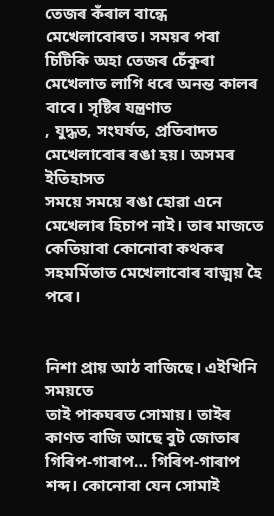তেজৰ কঁৰাল বান্ধে মেখেলাবোৰত। সময়ৰ পৰা চিটিকি অহা তেজৰ চেঁকুৰা
মেখেলাত লাগি ধৰে অনন্ত কালৰ বাবে। সৃষ্টিৰ যন্ত্ৰণাত
, যুদ্ধত, সংঘৰ্ষত, প্ৰতিবাদত মেখেলাবোৰ ৰঙা হয়। অসমৰ ইতিহাসত
সময়ে সময়ে ৰঙা হোৱা এনে মেখেলাৰ হিচাপ নাই। তাৰ মাজতে কেতিয়াবা কোনোবা কথকৰ
সহমৰ্মিতাত মেখেলাবোৰ বাঙ্ময় হৈ পৰে।


নিশা প্ৰায় আঠ বাজিছে। এইখিনি সময়তে
তাই পাকঘৰত সোমায়। তাইৰ কাণত বাজি আছে বুট জোতাৰ গিৰিপ-গাৰাপ… গিৰিপ-গাৰাপ
শব্দ। কোনোবা যেন সোমাই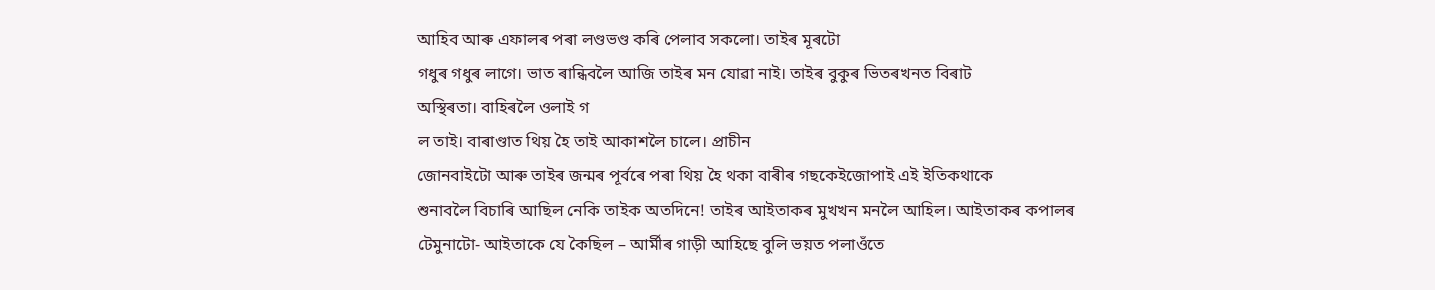আহিব আৰু এফালৰ পৰা লণ্ডভণ্ড কৰি পেলাব সকলো। তাইৰ মূৰটো
গধুৰ গধুৰ লাগে। ভাত ৰান্ধিবলৈ আজি তাইৰ মন যোৱা নাই। তাইৰ বুকুৰ ভিতৰখনত বিৰাট
অস্থিৰতা। বাহিৰলৈ ওলাই গ
ল তাই। বাৰাণ্ডাত থিয় হৈ তাই আকাশলৈ চালে। প্ৰাচীন
জোনবাইটো আৰু তাইৰ জন্মৰ পূৰ্বৰে পৰা থিয় হৈ থকা বাৰীৰ গছকেইজোপাই এই ইতিকথাকে
শুনাবলৈ বিচাৰি আছিল নেকি তাইক অতদিনে! তাইৰ আইতাকৰ মুখখন মনলৈ আহিল। আইতাকৰ কপালৰ
টেমুনাটো- আইতাকে যে কৈছিল – আৰ্মীৰ গাড়ী আহিছে বুলি ভয়ত পলাওঁতে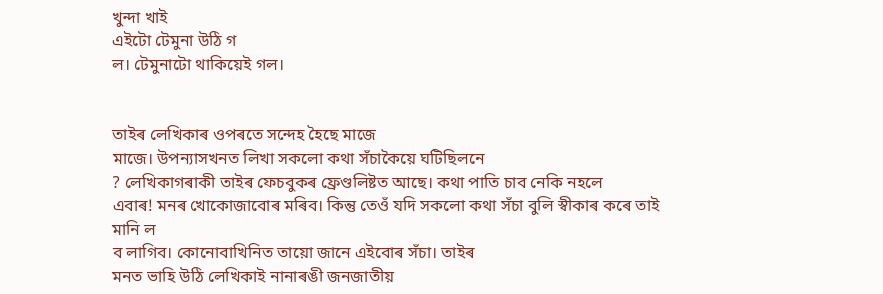খুন্দা খাই
এইটো টেমুনা উঠি গ
ল। টেমুনাটো থাকিয়েই গল।


তাইৰ লেখিকাৰ ওপৰতে সন্দেহ হৈছে মাজে
মাজে। উপন্যাসখনত লিখা সকলো কথা সঁচাকৈয়ে ঘটিছিলনে
? লেখিকাগৰাকী তাইৰ ফেচবুকৰ ফ্ৰেণ্ডলিষ্টত আছে। কথা পাতি চাব নেকি নহলে
এবাৰ! মনৰ খোকোজাবোৰ মৰিব। কিন্তু তেওঁ যদি সকলো কথা সঁচা বুলি স্বীকাৰ কৰে তাই
মানি ল
ব লাগিব। কোনোবাখিনিত তায়ো জানে এইবোৰ সঁচা। তাইৰ
মনত ভাহি উঠি লেখিকাই নানাৰঙী জনজাতীয়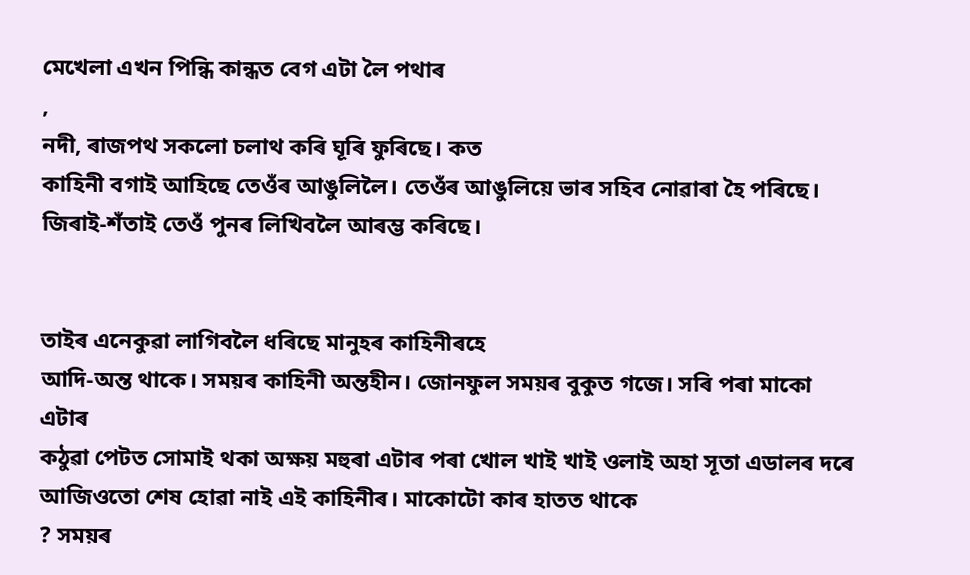মেখেলা এখন পিন্ধি কান্ধত বেগ এটা লৈ পথাৰ
,
নদী, ৰাজপথ সকলো চলাথ কৰি ঘূৰি ফুৰিছে। কত
কাহিনী বগাই আহিছে তেওঁৰ আঙুলিলৈ। তেওঁৰ আঙুলিয়ে ভাৰ সহিব নোৱাৰা হৈ পৰিছে।
জিৰাই-শঁতাই তেওঁ পুনৰ লিখিবলৈ আৰম্ভ কৰিছে।


তাইৰ এনেকুৱা লাগিবলৈ ধৰিছে মানুহৰ কাহিনীৰহে
আদি-অন্ত থাকে। সময়ৰ কাহিনী অন্তহীন। জোনফুল সময়ৰ বুকুত গজে। সৰি পৰা মাকো এটাৰ
কঠুৱা পেটত সোমাই থকা অক্ষয় মহুৰা এটাৰ পৰা খোল খাই খাই ওলাই অহা সূতা এডালৰ দৰে
আজিওতো শেষ হোৱা নাই এই কাহিনীৰ। মাকোটো কাৰ হাতত থাকে
? সময়ৰ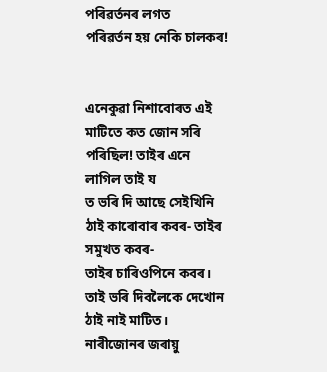পৰিৱৰ্তনৰ লগত
পৰিৱৰ্তন হয় নেকি চালকৰ!


এনেকুৱা নিশাবোৰত এই মাটিতে কত জোন সৰি
পৰিছিল! তাইৰ এনে লাগিল তাই য
ত ভৰি দি আছে সেইখিনি ঠাই কাৰোবাৰ কবৰ- তাইৰ সমুখত কবৰ-
তাইৰ চাৰিওপিনে কবৰ। তাই ভৰি দিবলৈকে দেখোন ঠাই নাই মাটিত। নাৰীজোনৰ জৰায়ু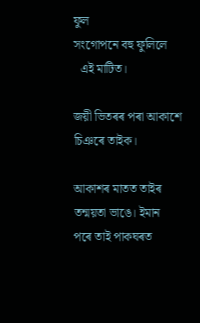ফুল
সংগোপনে বহু ফুলিলে
  এই মাটিত।

জয়ী ভিতৰৰ পৰা আকাশে চিঞৰে তাইক।

আকাশৰ মাতত তাইৰ তন্ময়তা ভাঙে। ইমান
পৰে তাই পাকঘৰত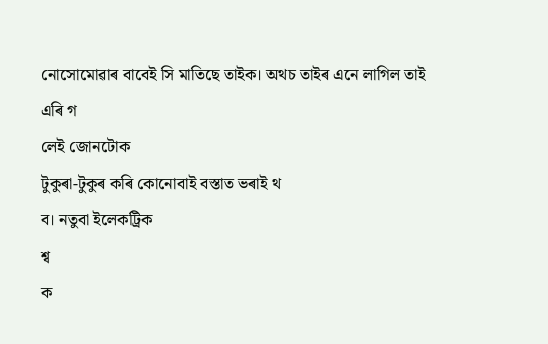নোসোমোৱাৰ বাবেই সি মাতিছে তাইক। অথচ তাইৰ এনে লাগিল তাই এৰি গ
লেই জোনটোক
টুকুৰা-টুকুৰ কৰি কোনোবাই বস্তাত ভৰাই থ
ব। নতুবা ইলেকট্ৰিক
শ্ব
ক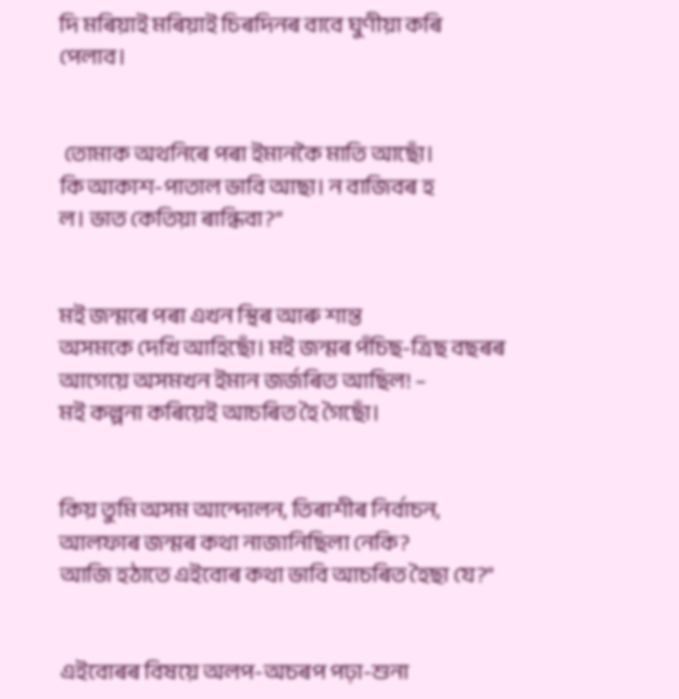দি মৰিয়াই মৰিয়াই চিৰদিনৰ বাবে ঘুণীয়া কৰি পেলাব।


 তোমাক অথনিৰে পৰা ইমানকৈ মাতি আছোঁ।
কি আকাশ-পাতাল ভাবি আছা। ন বাজিবৰ হ
ল। ভাত কেতিয়া ৰান্ধিবা?”


মই জন্মৰে পৰা এখন স্থিৰ আৰু শান্ত
অসমকে দেখি আহিছোঁ। মই জন্মৰ পঁচিছ-ত্ৰিছ বছৰৰ আগেয়ে অসমখন ইমান জৰ্জৰিত আছিল! –
মই কল্পনা কৰিয়েই আচৰিত হৈ গৈছোঁ।


কিয় তুমি অসম আন্দোলন, তিৰাশীৰ নিৰ্বাচন, আলফাৰ জন্মৰ কথা নাজানিছিলা নেকি?
আজি হঠাতে এইবোৰ কথা ভাবি আচৰিত হৈছা যে?”


এইবোৰৰ বিষয়ে অলপ-অচৰপ পঢ়া-শুনা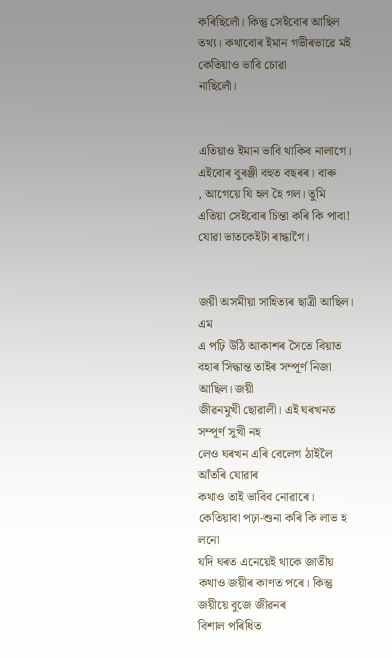কৰিছিলোঁ। কিন্তু সেইবোৰ আছিল তথ্য। কথাবোৰ ইমান গভীৰভাৱে মই কেতিয়াও ভাবি চোৱা
নাছিলোঁ।


এতিয়াও ইমান ভাবি থাকিব নালাগে।
এইবোৰ বুৰঞ্জী বহুত বছৰৰ। বাৰু
, আগেয়ে যি হল হৈ গল। তুমি এতিয়া সেইবোৰ চিন্তা কৰি কি পাবা!
যোৱা ভাতকেইটা ৰান্ধাগৈ।


জয়ী অসমীয়া সাহিত্যৰ ছাত্ৰী আছিল। এম
এ পঢ়ি উঠি আকাশৰ সৈতে বিয়াত বহাৰ সিদ্ধান্ত তাইৰ সম্পূৰ্ণ নিজা আছিল। জয়ী
জীৱনমুখী ছোৱালী। এই ঘৰখনত সম্পূৰ্ণ সুখী নহ
লেও ঘৰখন এৰি বেলেগ ঠাইলৈ আঁতৰি যোৱাৰ
কথাও তাই ভাবিব নোৱাৰে। কেতিয়াবা পঢ়া-শুনা কৰি কি লাভ হ
লনো
যদি ঘৰত এনেয়েই থাকে জাতীয় কথাও জয়ীৰ কাণত পৰে। কিন্তু জয়ীয়ে বুজে জীৱনৰ
বিশাল পৰিধিত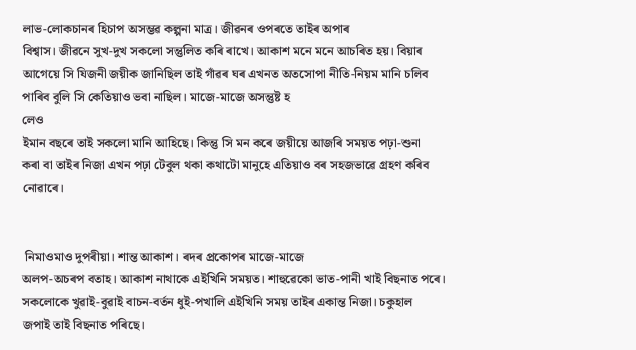লাভ-লোকচানৰ হিচাপ অসম্ভৱ কল্পনা মাত্ৰ। জীৱনৰ ওপৰতে তাইৰ অপাৰ
বিশ্বাস। জীৱনে সুখ-দুখ সকলো সন্তুলিত কৰি ৰাখে। আকাশ মনে মনে আচৰিত হয়। বিয়াৰ
আগেয়ে সি যিজনী জয়ীক জানিছিল তাই গাঁৱৰ ঘৰ এখনত অতসোপা নীতি-নিয়ম মানি চলিব
পাৰিব বুলি সি কেতিয়াও ভবা নাছিল। মাজে-মাজে অসন্তুষ্ট হ
লেও
ইমান বছৰে তাই সকলো মানি আহিছে। কিন্তু সি মন কৰে জয়ীয়ে আজৰি সময়ত পঢ়া-শুনা
কৰা বা তাইৰ নিজা এখন পঢ়া টেবুল থকা কথাটো মানুহে এতিয়াও বৰ সহজভাৱে গ্ৰহণ কৰিব
নোৱাৰে।


 নিমাওমাও দুপৰীয়া। শান্ত আকাশ। ৰদৰ প্ৰকোপৰ মাজে-মাজে
অলপ-অচৰপ বতাহ। আকাশ নাথাকে এইখিনি সময়ত। শাহুৱেকো ভাত-পানী খাই বিছনাত পৰে।
সকলোকে খুৱাই-বুৱাই বাচন-বৰ্তন ধুই-পখালি এইখিনি সময় তাইৰ একান্ত নিজা। চকুহাল
জপাই তাই বিছনাত পৰিছে।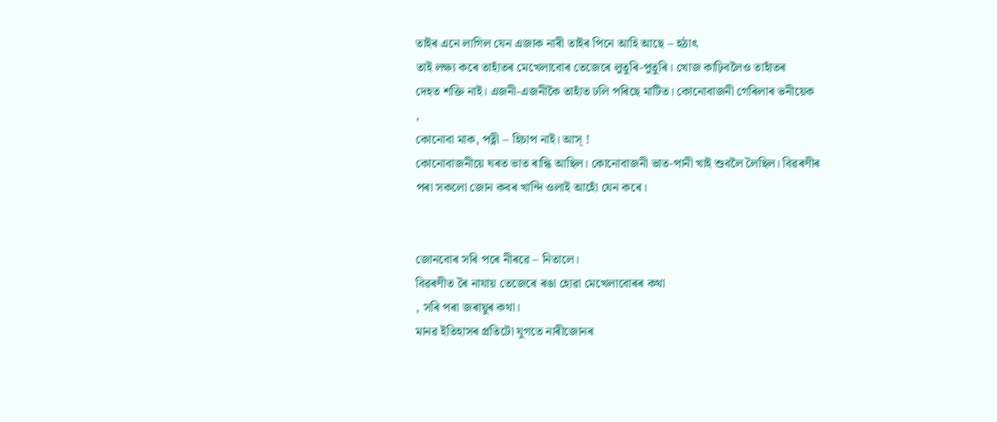তাইৰ এনে লাগিল যেন এজাক নাৰী তাইৰ পিনে আহি আছে – হঠাৎ
তাই লক্ষ্য কৰে তাহাঁতৰ মেখেলাবোৰ তেজেৰে লুতুৰি-পুতুৰি। খোজ কাঢ়িবলৈও তাহাঁতৰ
দেহত শক্তি নাই। এজনী-এজনীকৈ তাহাঁত ঢলি পৰিছে মাটিত। কোনোবাজনী গেৰিলাৰ ভনীয়েক
,
কোনোবা মাক, পত্নী – হিচাপ নাই। আস্ !
কোনোবাজনীয়ে ঘৰত ভাত ৰান্ধি আছিল। কোনোবাজনী ভাত-পানী খাই শুবলৈ লৈছিল। বিৱৰণীৰ
পৰা সকলো জোন কবৰ খান্দি ওলাই আহোঁ যেন কৰে।


জোনবোৰ সৰি পৰে নীৰৱে – নিতালে।
বিৱৰণীত ৰৈ নাযায় তেজেৰে ৰঙা হোৱা মেখেলাবোৰৰ কথা
, সৰি পৰা জৰায়ুৰ কথা।
মানৱ ইতিহাসৰ প্ৰতিটো যুগতে নাৰীজোনৰ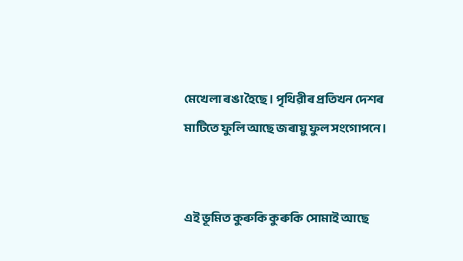মেখেলা ৰঙা হৈছে। পৃথিৱীৰ প্ৰতিখন দেশৰ
মাটিতে ফুলি আছে জৰায়ু ফুল সংগোপনে।


এই ভূমিত কুৰুকি কুৰুকি সোমাই আছে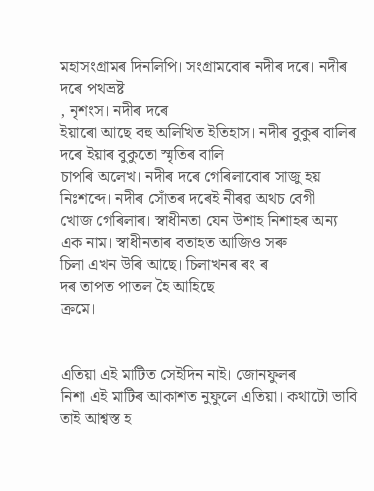মহাসংগ্ৰামৰ দিনলিপি। সংগ্ৰামবোৰ নদীৰ দৰে। নদীৰ দৰে পথভ্ৰষ্ট
, নৃশংস। নদীৰ দৰে
ইয়াৰো আছে বহু অলিখিত ইতিহাস। নদীৰ বুকুৰ বালিৰ দৰে ইয়াৰ বুকুতো স্মৃতিৰ বালি
চাপৰি অলেখ। নদীৰ দৰে গেৰিলাবোৰ সাজু হয় নিঃশব্দে। নদীৰ সোঁতৰ দৰেই নীৰৱ অথচ বেগী
খোজ গেৰিলাৰ। স্বাধীনতা যেন উশাহ নিশাহৰ অন্য এক নাম। স্বাধীনতাৰ বতাহত আজিও সৰু
চিলা এখন উৰি আছে। চিলাখনৰ ৰং ৰ
দৰ তাপত পাতল হৈ আহিছে
ক্ৰমে।


এতিয়া এই মাটিত সেইদিন নাই। জোনফুলৰ
নিশা এই মাটিৰ আকাশত নুফুলে এতিয়া। কথাটো ভাবি তাই আশ্বস্ত হ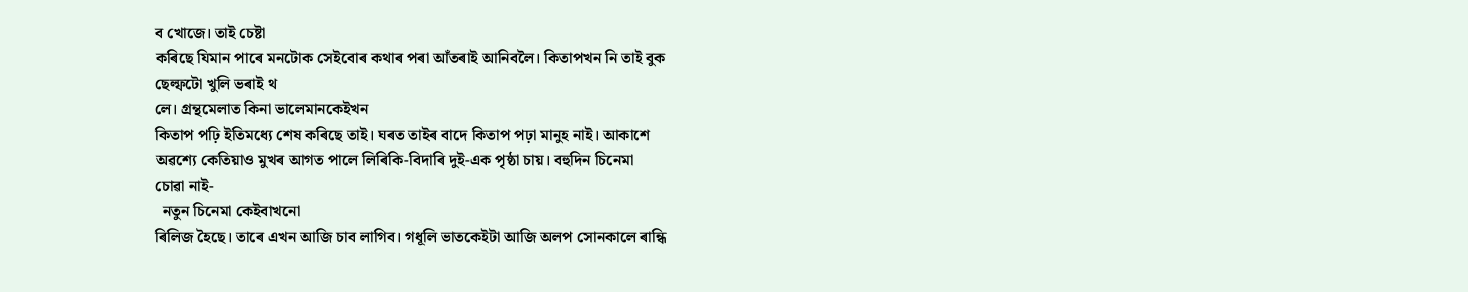ব খোজে। তাই চেষ্টা
কৰিছে যিমান পাৰে মনটোক সেইবোৰ কথাৰ পৰা আঁতৰাই আনিবলৈ। কিতাপখন নি তাই বুক
ছেল্ফটো খুলি ভৰাই থ
লে। গ্ৰন্থমেলাত কিনা ভালেমানকেইখন
কিতাপ পঢ়ি ইতিমধ্যে শেষ কৰিছে তাই। ঘৰত তাইৰ বাদে কিতাপ পঢ়া মানুহ নাই। আকাশে
অৱশ্যে কেতিয়াও মুখৰ আগত পালে লিৰিকি-বিদাৰি দুই-এক পৃষ্ঠা চায়। বহুদিন চিনেমা
চোৱা নাই-
  নতুন চিনেমা কেইবাখনো
ৰিলিজ হৈছে। তাৰে এখন আজি চাব লাগিব। গধূলি ভাতকেইটা আজি অলপ সোনকালে ৰান্ধি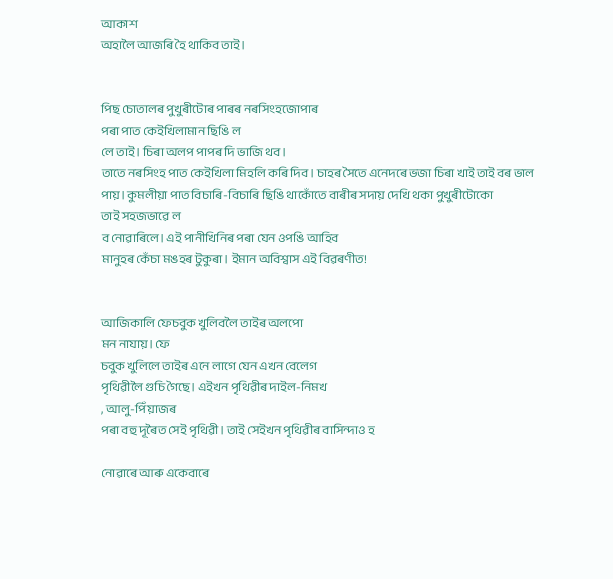আকাশ
অহালৈ আজৰি হৈ থাকিব তাই।


পিছ চোতালৰ পুখুৰীটোৰ পাৰৰ নৰসিংহজোপাৰ
পৰা পাত কেইখিলামান ছিঙি ল
লে তাই। চিৰা অলপ পাপৰ দি ভাজি থব।
তাতে নৰসিংহ পাত কেইখিলা মিহলি কৰি দিব। চাহৰ সৈতে এনেদৰে ভজা চিৰা খাই তাই বৰ ভাল
পায়। কুমলীয়া পাত বিচাৰি-বিচাৰি ছিঙি থাকোঁতে বাৰীৰ সদায় দেখি থকা পুখুৰীটোকো
তাই সহজভাৱে ল
ব নোৱাৰিলে। এই পানীখিনিৰ পৰা যেন ওপঙি আহিব
মানুহৰ কেঁচা মঙহৰ টুকুৰা। ইমান অবিশ্বাস এই বিৱৰণীত!


আজিকালি ফেচবুক খুলিবলৈ তাইৰ অলপো
মন নাযায়। ফে
চবুক খুলিলে তাইৰ এনে লাগে যেন এখন বেলেগ
পৃথিৱীলৈ গুচি গৈছে। এইখন পৃথিৱীৰ দাইল-নিমখ
, আলু-পিঁয়াজৰ
পৰা বহু দূৰৈত সেই পৃথিৱী। তাই সেইখন পৃথিৱীৰ বাসিন্দাও হ

নোৱাৰে আৰু একেবাৰে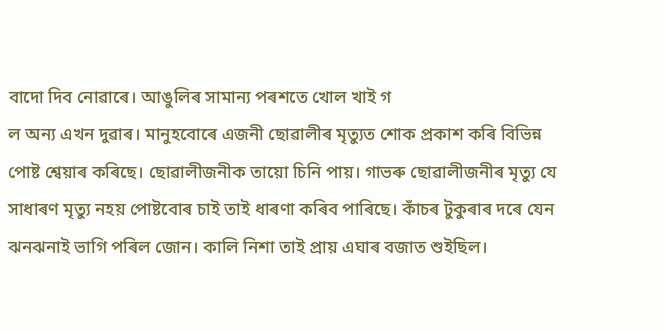বাদো দিব নোৱাৰে। আঙুলিৰ সামান্য পৰশতে খোল খাই গ
ল অন্য এখন দুৱাৰ। মানুহবোৰে এজনী ছোৱালীৰ মৃত্যুত শোক প্ৰকাশ কৰি বিভিন্ন
পোষ্ট শ্বেয়াৰ কৰিছে। ছোৱালীজনীক তায়ো চিনি পায়। গাভৰু ছোৱালীজনীৰ মৃত্যু যে
সাধাৰণ মৃত্যু নহয় পোষ্টবোৰ চাই তাই ধাৰণা কৰিব পাৰিছে। কাঁচৰ টুকুৰাৰ দৰে যেন
ঝনঝনাই ভাগি পৰিল জোন। কালি নিশা তাই প্ৰায় এঘাৰ বজাত শুইছিল।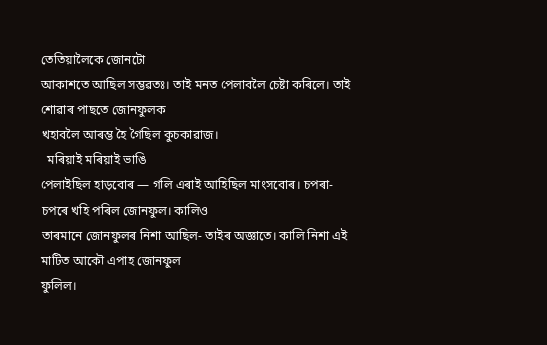তেতিয়ালৈকে জোনটো
আকাশতে আছিল সম্ভৱতঃ। তাই মনত পেলাবলৈ চেষ্টা কৰিলে। তাই শোৱাৰ পাছতে জোনফুলক
খহাবলৈ আৰম্ভ হৈ গৈছিল কুচকাৱাজ।
  মৰিয়াই মৰিয়াই ভাঙি
পেলাইছিল হাড়বোৰ — গলি এৰাই আহিছিল মাংসবোৰ। চপৰা-চপৰে খহি পৰিল জোনফুল। কালিও
তাৰমানে জোনফুলৰ নিশা আছিল- তাইৰ অজ্ঞাতে। কালি নিশা এই মাটিত আকৌ এপাহ জোনফুল
ফুলিল।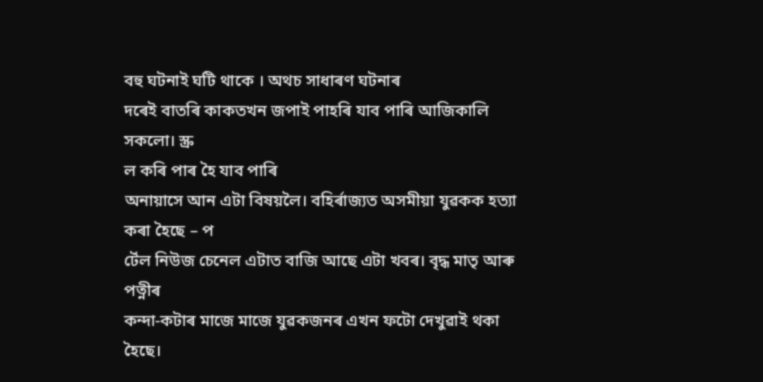বহু ঘটনাই ঘটি থাকে । অথচ সাধাৰণ ঘটনাৰ
দৰেই বাতৰি কাকতখন জপাই পাহৰি যাব পাৰি আজিকালি সকলো। স্ক্ৰ
ল কৰি পাৰ হৈ যাব পাৰি
অনায়াসে আন এটা বিষয়লৈ। বহিৰ্ৰাজ্যত অসমীয়া যুৱকক হত্যা কৰা হৈছে – প
ৰ্টেল নিউজ চেনেল এটাত বাজি আছে এটা খবৰ। বৃদ্ধ মাতৃ আৰু পত্নীৰ
কন্দা-কটাৰ মাজে মাজে যুৱকজনৰ এখন ফটো দেখুৱাই থকা হৈছে।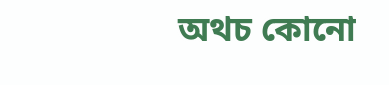অথচ কোনো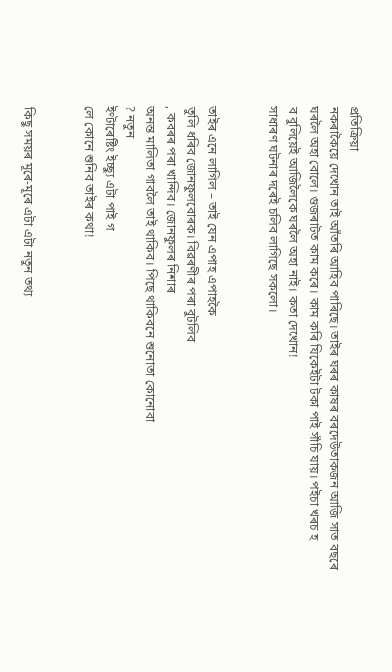প্ৰতিক্ৰিয়া
নকৰাকৈয়ে দেখোন তাই আঁতৰি আহিব পাৰিছে। তাইৰ ঘৰৰ কাষৰ বৰদেউতাকজন আজি সাত বছৰে
ঘৰলৈ অহা বোলে। গুজৰাটত কাম কৰে। কাম কৰি যিকেইটা টকা পাই সাঁচি যায়। পইচা খৰচ হ
ব বুলিয়েই আজিলৈকে ঘৰলৈ অহা নাই। কতা দেখোন!
সাধাৰণ ঘটনাৰ দৰেই চলিব লাগিছে সকলো।


তাইৰ এনে লাগিল – তাই যেন এপাহ এপাহকৈ
তুলি ধৰিব জোনফুলবোৰক। বিৱৰণীৰ পৰা বুটলিব
, কবৰৰ পৰা খান্দিব। জোনফুলৰ নিশাৰ
অনন্ত মালিতা গাবলৈ তাই থাকিব। পিছে থাকিবনে শুনোতা কোনোবা
? নতুন
ইণ্টাৰেষ্টিং ইচ্ছ্যু এটা পাই গ
লে কোনে শুনিব তাইৰ কথা!


কিছু সময়ৰ মূৰে-মূৰে এটা এটা নতুন তথ্য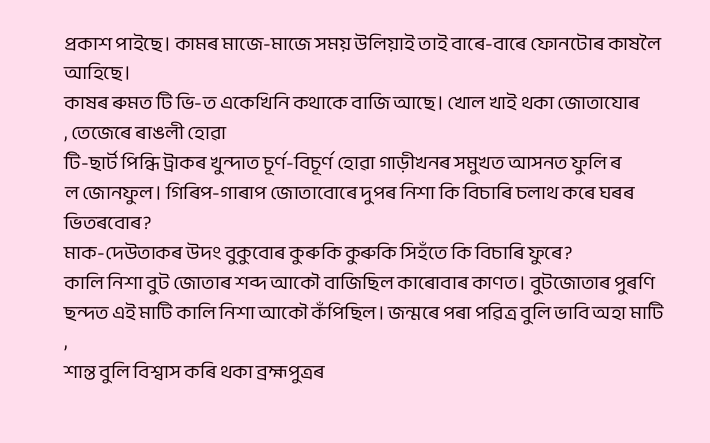প্ৰকাশ পাইছে। কামৰ মাজে-মাজে সময় উলিয়াই তাই বাৰে-বাৰে ফোনটোৰ কাষলৈ আহিছে।
কাষৰ ৰুমত টি ভি-ত একেখিনি কথাকে বাজি আছে। খোল খাই থকা জোতাযোৰ
, তেজেৰে ৰাঙলী হোৱা
টি-ছাৰ্ট পিন্ধি ট্ৰাকৰ খুন্দাত চূৰ্ণ-বিচূৰ্ণ হোৱা গাড়ীখনৰ সমুখত আসনত ফুলি ৰ
ল জোনফুল। গিৰিপ-গাৰাপ জোতাবোৰে দুপৰ নিশা কি বিচাৰি চলাথ কৰে ঘৰৰ ভিতৰবোৰ?
মাক-দেউতাকৰ উদং বুকুবোৰ কুৰুকি কুৰুকি সিহঁতে কি বিচাৰি ফুৰে?
কালি নিশা বুট জোতাৰ শব্দ আকৌ বাজিছিল কাৰোবাৰ কাণত। বুটজোতাৰ পুৰণি
ছন্দত এই মাটি কালি নিশা আকৌ কঁপিছিল। জন্মৰে পৰা পৱিত্ৰ বুলি ভাবি অহা মাটি
,
শান্ত বুলি বিশ্বাস কৰি থকা ব্ৰহ্মপুত্ৰৰ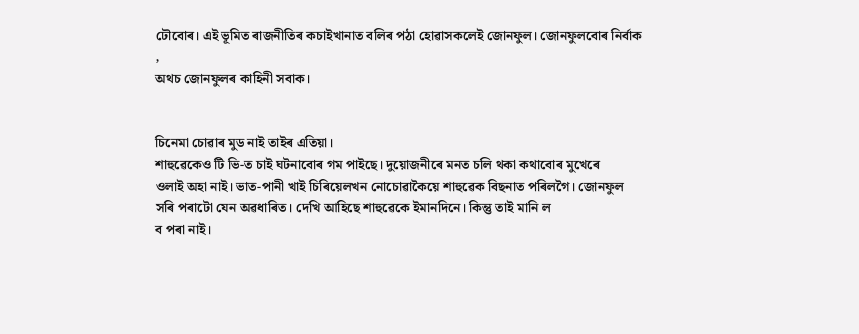ঢৌবোৰ। এই ভূমিত ৰাজনীতিৰ কচাইখানাত বলিৰ পঠা হোৱাসকলেই জোনফুল। জোনফুলবোৰ নিৰ্বাক
,
অথচ জোনফুলৰ কাহিনী সবাক।


চিনেমা চোৱাৰ মুড নাই তাইৰ এতিয়া।
শাহুৱেকেও টি ভি-ত চাই ঘটনাবোৰ গম পাইছে। দুয়োজনীৰে মনত চলি থকা কথাবোৰ মুখেৰে
ওলাই অহা নাই। ভাত-পানী খাই চিৰিয়েলখন নোচোৱাকৈয়ে শাহুৱেক বিছনাত পৰিলগৈ। জোনফুল
সৰি পৰাটো যেন অৱধাৰিত। দেখি আহিছে শাহুৱেকে ইমানদিনে। কিন্তু তাই মানি ল
ব পৰা নাই।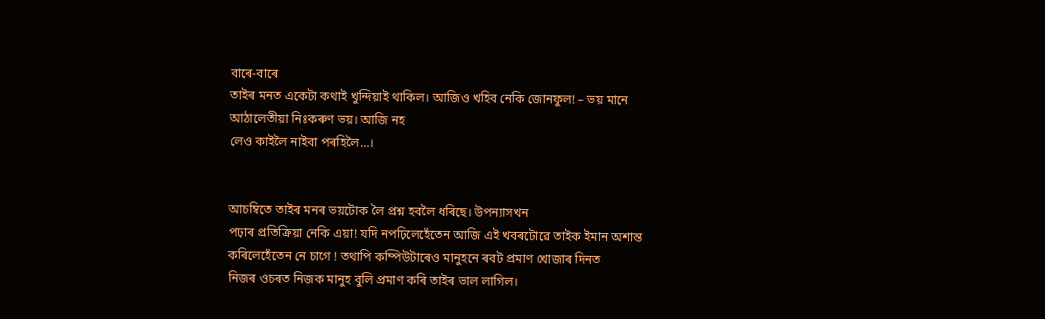বাৰে-বাৰে
তাইৰ মনত একেটা কথাই খুন্দিয়াই থাকিল। আজিও খহিব নেকি জোনফুল! – ভয় মানে
আঠালেতীয়া নিঃকৰুণ ভয়। আজি নহ
লেও কাইলৈ নাইবা পৰহিলৈ…।


আচম্বিতে তাইৰ মনৰ ভয়টোক লৈ প্ৰশ্ন হবলৈ ধৰিছে। উপন্যাসখন
পঢ়াৰ প্ৰতিক্ৰিয়া নেকি এয়া! যদি নপঢ়িলেহেঁতেন আজি এই খবৰটোৱে তাইক ইমান অশান্ত
কৰিলেহেঁতেন নে চাগে ! তথাপি কম্পিউটাৰেও মানুহনে ৰবট প্ৰমাণ খোজাৰ দিনত
নিজৰ ওচৰত নিজক মানুহ বুলি প্ৰমাণ কৰি তাইৰ ভাল লাগিল।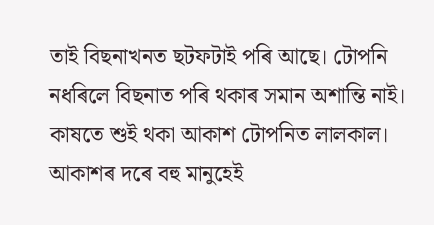তাই বিছনাখনত ছটফটাই পৰি আছে। টোপনি
নধৰিলে বিছনাত পৰি থকাৰ সমান অশান্তি নাই। কাষতে শুই থকা আকাশ টোপনিত লালকাল।
আকাশৰ দৰে বহু মানুহেই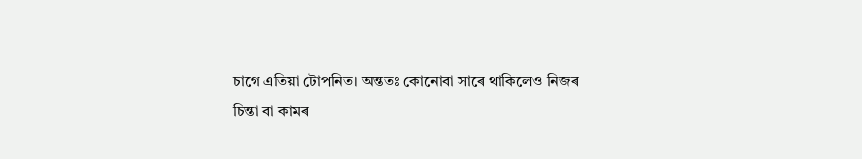চাগে এতিয়া টোপনিত। অন্ততঃ কোনোবা সাৰে থাকিলেও নিজৰ
চিন্তা বা কামৰ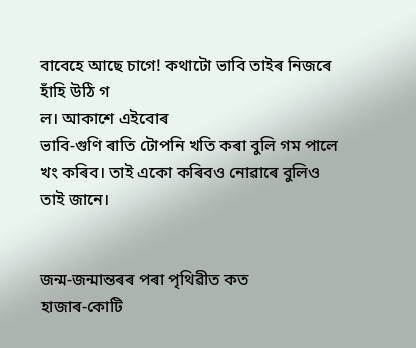বাবেহে আছে চাগে! কথাটো ভাবি তাইৰ নিজৰে হাঁহি উঠি গ
ল। আকাশে এইবোৰ
ভাবি-গুণি ৰাতি টোপনি খতি কৰা বুলি গম পালে খং কৰিব। তাই একো কৰিবও নোৱাৰে বুলিও
তাই জানে।


জন্ম-জন্মান্তৰৰ পৰা পৃথিৱীত কত
হাজাৰ-কোটি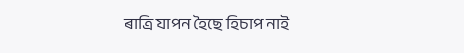ৰাত্ৰি যাপন হৈছে হিচাপ নাই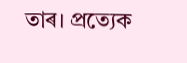তাৰ। প্ৰত্যেক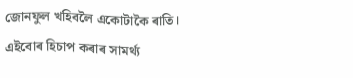জোনফুল খহিবলৈ একোটাকৈ ৰাতি।
এইবোৰ হিচাপ কৰাৰ সামৰ্থ্য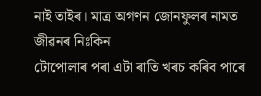নাই তাইৰ। মাত্ৰ অগণন জোনফুলৰ নামত জীৱনৰ নিঃকিন
টোপোলাৰ পৰা এটা ৰাতি খৰচ কৰিব পাৰে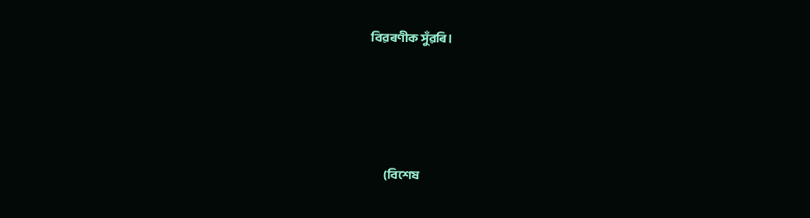বিৱৰণীক সুঁৱৰি।




       (বিশেষ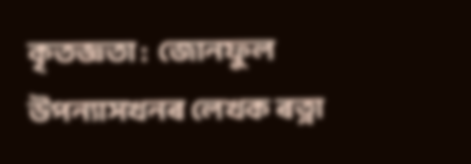কৃতজ্ঞতা :  জোনফুল উপন্যাসখনৰ লেখক ৰত্না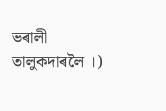ভৰালী
তালুকদাৰলৈ ।)